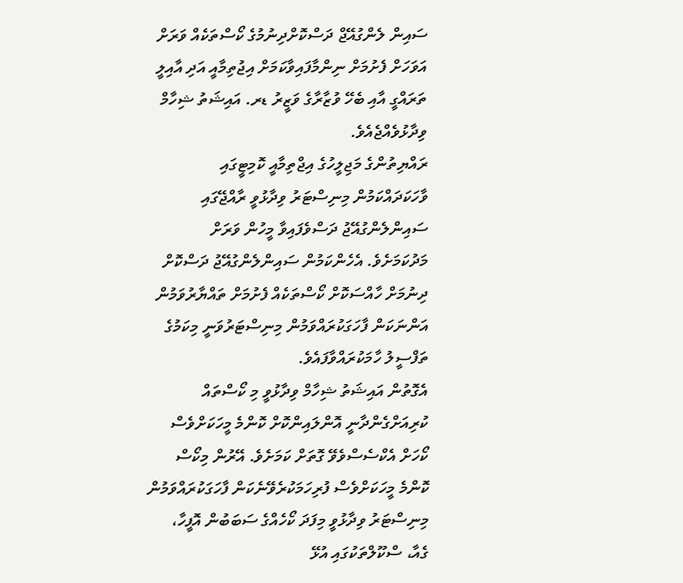ސައިން ލެންގުއޭޖް ދަސްކޮށްދިނުމުގެ ކޯސްތަކެއް ވަރަށް އަވަހަށް ފެށުމަށް ނިންމާފައިވާކަމަށް އިޖުތިމާއީ އަދި އާއިލީ ތަރައްގީ އާއި ބެހޭ ވުޒާރާގެ ވަޒީރު ޑރ. އައިޝަތު ޝިހާމް ވިދާޅުވެއްޖެއެވެ.
ރައްޔިތުންގެ މަޖިލީހުގެ އިޖްތިމާއީ ކޮމިޓީގައި ވާހަކަދައްކަމުން މިނިސްޓަރު ވިދާޅުވީ ރާއްޖޭގައި ސައިންލެންގުއޭޖު ދަސްވެފައިވާ މީހުން ވަރަށް މަދުކަމަށެވެ. އެހެންކަމުން ސައިންލެންގުއޭޖު ދަސްކޮށް ދިނުމަށް ހާއްސަކޮށް ކޯސްތަކެއް ފެށުމަށް ތައްޔާރުވަމުން އަންނަކަން ފާހަގަކުރައްވަމުން މިނިސްޓަރުވަނީ މިކަމުގެ ތަފްސީލު ހާމަކުރައްވާފައެވެ.
އެގޮތުން އައިޝަތު ޝިހާމް ވިދާޅުވީ މި ކޯސްތައް ކުރިއަށްގެންދާނީ އޮންލައިންކޮށް ކޮންމެ މީހަކަށްވެސް ކޯހަށް އެކްސެސްވެވޭ ގޮތަށް ކަމަށެވެ. އޭރުން މިކޯސް ކޮންމެ މީހަކަށްވެސް ފުރިހަމަކުރެވޭނެކަން ފާހަގަކުރައްވަމުން މިނިސްޓަރު ވިދާޅުވީ މިފަދަ ކޯހެއްގެ ސަބަބުން އޮފީހާ، ގެއާ، ސްކޫލްތަކުގައި އުޅޭ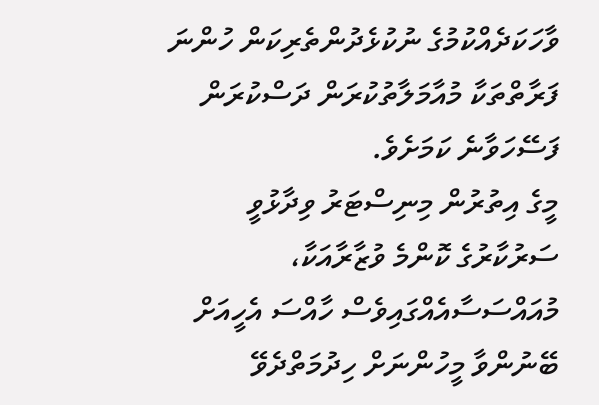ވާހަކަދެއްކުމުގެ ނުކުޅެދުންތެރިކަން ހުންނަ ފަރާތްތަކާ މުއާމަލާތުކުރަން ދަސްކުރަން ފަސޭހަވާނެ ކަމަށެވެ.
މީގެ އިތުރުން މިނިސްޓަރު ވިދާޅުވީ ސަރުކާރުގެ ކޮންމެ ވުޒާރާއަކާ، މުއައްސަސާއެއްގައިވެސް ހާއްސަ އެހީއަށް ބޭނުންވާ މީހުންނަށް ހިދުމަތްދެވޭ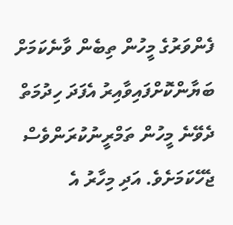ފެންވަރުގެ މީހުން ތިބެން ވާނެކަމަށް ބަޔާންކޮށްފައިވާއިރު އެފަދަ ހިދުމަތް ދެވޭނެ މީހުން ތަމްރީނުކުރަންވެސް ޖެހޭކަމަށެވެ. އަދި މިހާރު އެ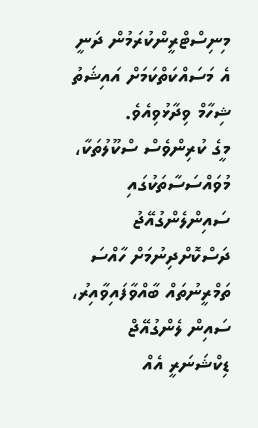މިނިސްޓްރީންކުރަމުން ދަނީ އެ މަސައްކަތްކަމަށް އައިޝަތު ޝިހާމް ވިދާޅުވިއެވެ.
މީގެ ކުރިންވެސް ސްކޫލުތަކާ، މުވައްސަސާތަކުގައި ސައިންލެންގުއޭޖު ދަސްކޮށްދިނުމަށް ހާއްސަ ތަމްރީނުތައް ބާއްވާފައިވާއިރު، ސައިން ލެންގުއޭޖް ޑިކްޝަނަރީ އެއް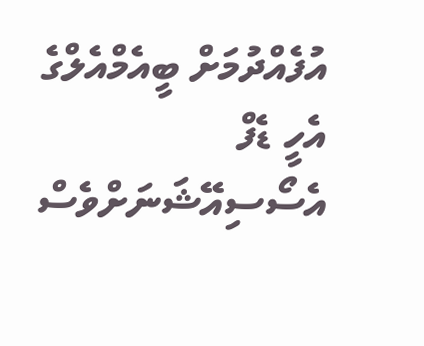އުފެއްދުމަށް ބީއެމްއެލްގެ އެހީ ޑެފް އެސޯސިއޭޝަނަށްވެސް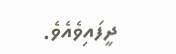ދީފައިވެއެވެ.